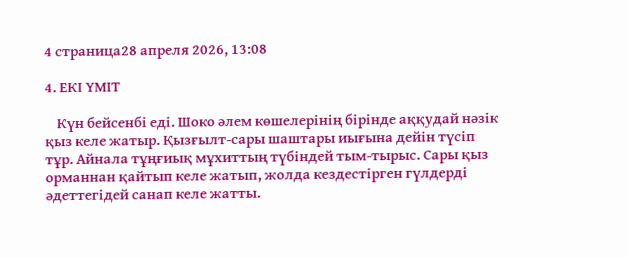4 страница28 апреля 2026, 13:08

4. ЕКІ ҮМІТ

    Күн бейсенбі еді. Шоко əлем көшелерінің бірінде аққудай нəзік қыз келе жатыр. Қызғылт-сары шаштары иығына дейін түсіп тұр. Айнала тұңғиық мұхиттың түбіндей тым-тырыс. Сары қыз орманнан қайтып келе жатып, жолда кездестірген гүлдерді əдеттегідей санап келе жатты.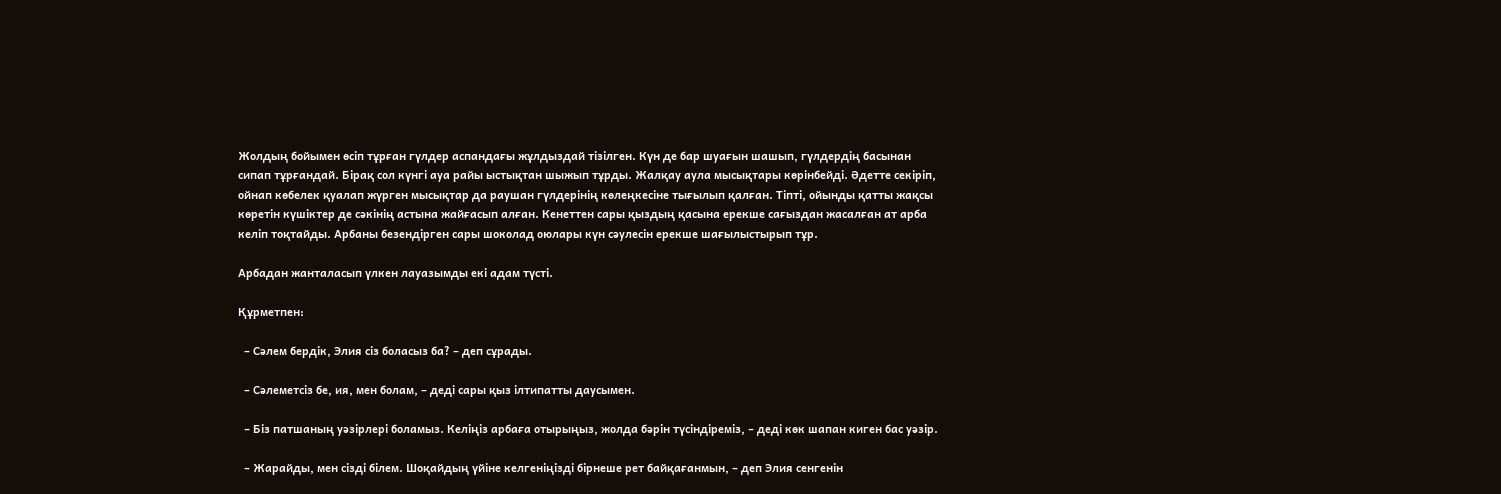Жолдың бойымен өсіп тұрған гүлдер аспандағы жұлдыздай тізілген. Күн де бар шуағын шашып, гүлдердің басынан сипап тұрғандай. Бірақ сол күнгі ауа райы ыстықтан шыжып тұрды. Жалқау аула мысықтары көрінбейді. Әдетте секіріп, ойнап көбелек қуалап жүрген мысықтар да раушан гүлдерінің көлеңкесіне тығылып қалған. Тіпті, ойынды қатты жақсы көретін күшіктер де сəкінің астына жайғасып алған. Кенеттен сары қыздың қасына ерекше сағыздан жасалған ат арба келіп тоқтайды. Арбаны безендірген сары шоколад оюлары күн сəулесін ерекше шағылыстырып тұр.

Арбадан жанталасып үлкен лауазымды екі адам түсті.

Құрметпен:

  – Сəлем бердік, Элия сіз боласыз ба? – деп сұрады.

  – Сəлеметсіз бе, ия, мен болам, – деді сары қыз ілтипатты даусымен.

  – Біз патшаның уəзірлері боламыз. Келіңіз арбаға отырыңыз, жолда бəрін түсіндіреміз, – деді көк шапан киген бас уəзір.

  – Жарайды, мен сізді білем. Шоқайдың үйіне келгеніңізді бірнеше рет байқағанмын, – деп Элия сенгенін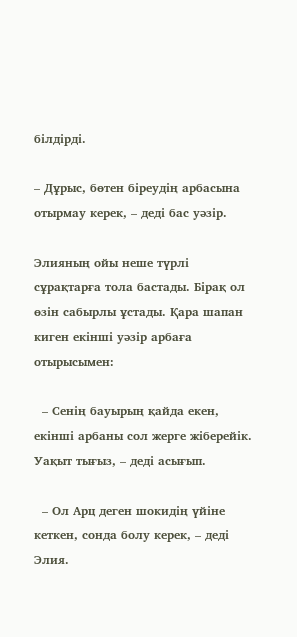білдірді.

– Дұрыс, бөтен біреудің арбасына отырмау керек, – деді бас уәзір.

Элияның ойы неше түрлі сұрақтарға тола бастады. Бірақ ол өзін сабырлы ұстады. Қара шапан киген екінші уəзір арбаға отырысымен:

  – Сенің бауырың қайда екен, екінші арбаны сол жерге жіберейік. Уақыт тығыз, – деді асығып.

  – Ол Арц деген шокидің үйіне кеткен, сонда болу керек, – деді Элия.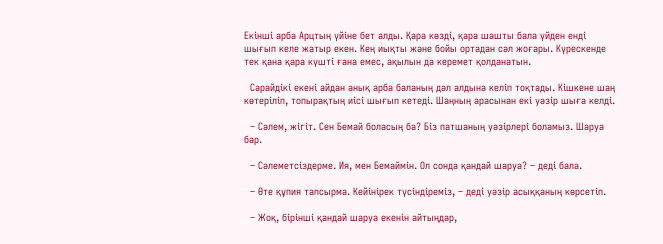Екінші арба Арцтың үйіне бет алды. Қара көзді, қара шашты бала үйден енді шығып келе жатыр екен. Кең иықты жəне бойы ортадан сəл жоғары. Күрескенде тек қана қара күшті ғана емес, ақылын да керемет қолданатын.

  Сарайдікі екені айдан анық арба баланың дəл алдына келіп тоқтады. Кішкене шаң көтеріліп, топырақтың иісі шығып кетеді. Шаңның арасынан екі уəзір шыға келді.

  – Сəлем, жігіт. Сен Бемай боласың ба? Біз патшаның уəзірлері боламыз. Шаруа бар.

  – Сəлеметсіздерме. Ия, мен Бемаймін. Ол сонда қандай шаруа? – деді бала.

  – Өте құпия тапсырма. Кейінірек түсіндіреміз, – деді уəзір асыққаның көрсетіп.

  – Жоқ, бірінші қандай шаруа екенін айтыңдар,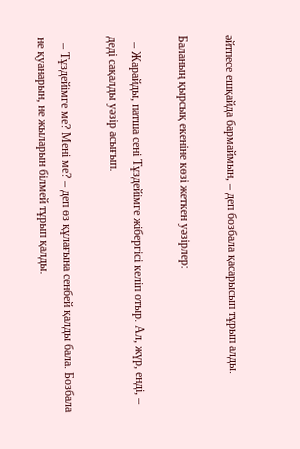əйтпесе ешқайда бармаймын, – деп бозбала қасарысып тұрып алды.

Баланың қырсық екеніне көзі жеткен уəзірлер:

  – Жарайды, патша сені Тұздейімге жібергісі келіп отыр. Ал, жүр, енді, – деді сақалды уəзір асығып.

  – Тұздейімге ме? Мені ме? – деп өз құлағына сенбей қалды бала. Бозбала не қуанарын, не жыларын білмей тұрып қалды.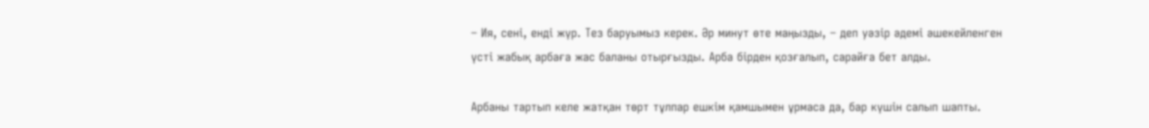– Ия, сені, енді жүр. Тез баруымыз керек. Əр минут өте маңызды, – деп уәзір əдемі əшекейленген үсті жабық арбаға жас баланы отырғызды. Арба бірден қозғалып, сарайға бет алды.

Арбаны тартып келе жатқан төрт тұлпар ешкім қамшымен ұрмаса да, бар күшін салып шапты.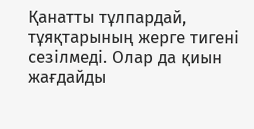Қанатты тұлпардай, тұяқтарының жерге тигені сезілмеді. Олар да қиын жағдайды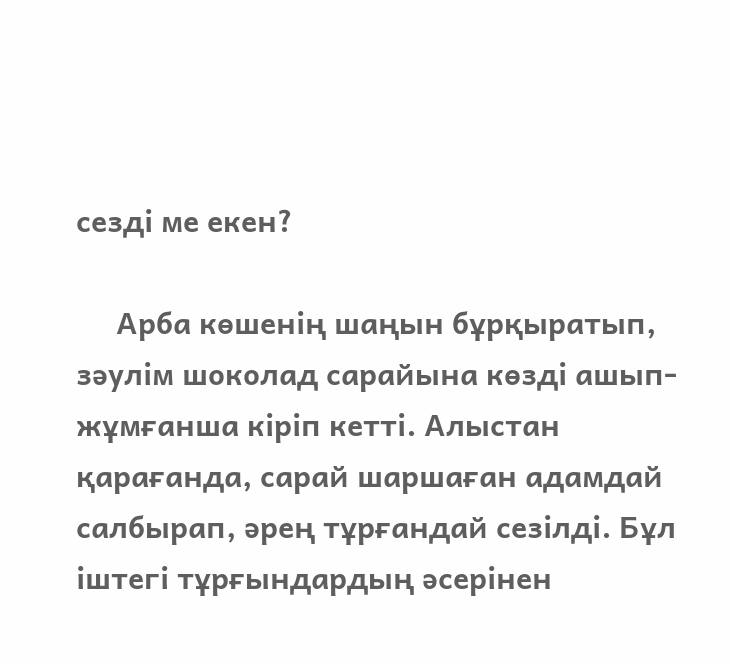сезді ме екен?

     Арба көшенің шаңын бұрқыратып, зəулім шоколад сарайына көзді ашып-жұмғанша кіріп кетті. Алыстан қарағанда, сарай шаршаған адамдай салбырап, əрең тұрғандай сезілді. Бұл іштегі тұрғындардың əсерінен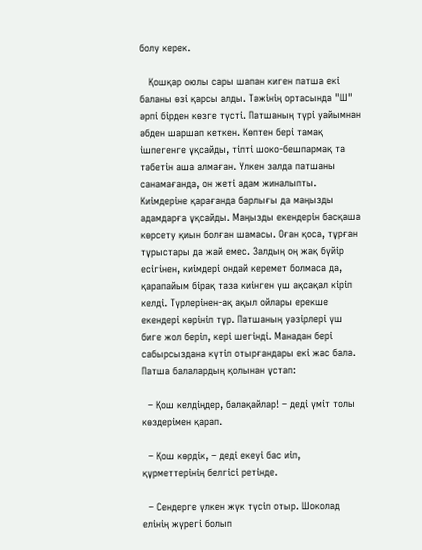болу керек.

   Қошқар оюлы сары шапан киген патша екі баланы өзі қарсы алды. Тəжінің ортасында "Ш" əрпі бірден көзге түсті. Патшаның түрі уайымнан əбден шаршап кеткен. Көптен бері тамақ ішпегенге ұқсайды, тіпті шоко-бешпармақ та тəбетін аша алмаған. Үлкен залда патшаны санамағанда, он жеті адам жиналыпты. Киімдеріне қарағанда барлығы да маңызды адамдарға ұқсайды. Маңызды екендерін басқаша көрсету қиын болған шамасы. Оған қоса, тұрған тұрыстары да жай емес. Залдың оң жақ бүйір есігінен, киімдері ондай керемет болмаса да, қарапайым бірақ таза киінген үш ақсақал кіріп келді. Түрлерінен-ақ ақыл ойлары ерекше екендері көрініп тұр. Патшаның уәзірлері үш биге жол беріп, кері шегінді. Манадан бері сабырсыздана күтіп отырғандары екі жас бала. Патша балалардың қолынан ұстап:

  – Қош келдіңдер, балақайлар! – деді үміт толы көздерімен қарап.

  – Қош көрдік, – деді екеуі бас иіп, құрметтерінің белгісі ретінде.

  – Сендерге үлкен жүк түсіп отыр. Шоколад елінің жүрегі болып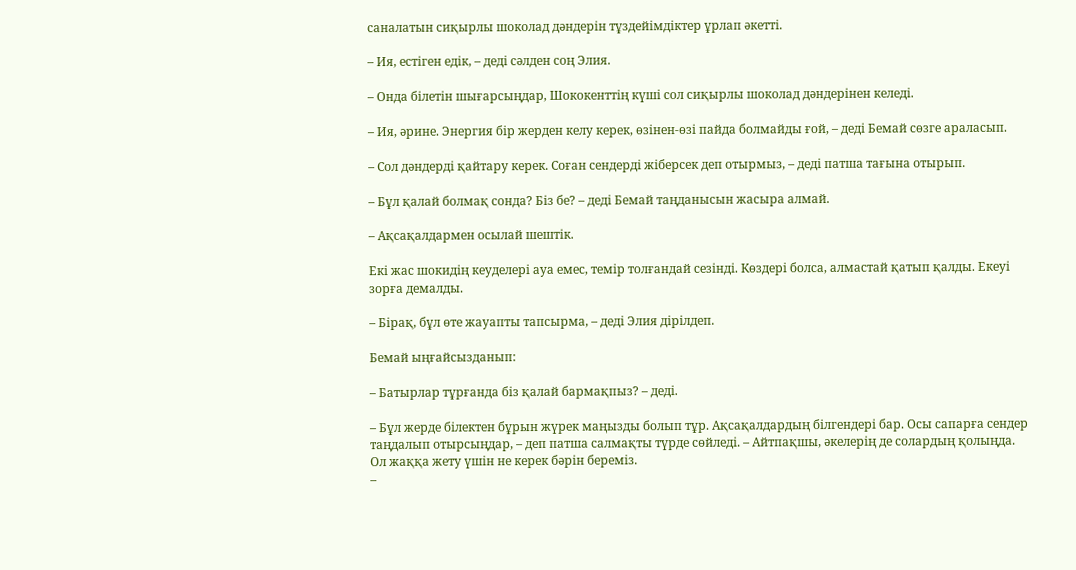саналатын сиқырлы шоколад дəндерін тұздейімдіктер ұрлап əкетті.

– Ия, естіген едік, – деді сәлден соң Элия.

– Онда білетін шығарсыңдар, Шококенттің күші сол сиқырлы шоколад дәндерінен келеді.

– Ия, әрине. Энергия бір жерден келу керек, өзінен-өзі пайда болмайды ғой, – деді Бемай сөзге араласып.

– Сол дәндерді қайтару керек. Соған сендерді жіберсек деп отырмыз, – деді патша тағына отырып.

– Бұл қалай болмақ сонда? Біз бе? – деді Бемай таңданысын жасыра алмай.

– Ақсақалдармен осылай шештік.

Екі жас шокидің кеуделері ауа емес, темір толғандай сезінді. Көздері болса, алмастай қатып қалды. Екеуі зорға демалды.

– Бірақ, бұл өте жауапты тапсырма, – деді Элия дірілдеп.

Бемай ыңғайсызданып:

– Батырлар тұрғанда біз қалай бармақпыз? – деді.

– Бұл жерде білектен бұрын жүрек маңызды болып тұр. Ақсақалдардың білгендері бар. Осы сапарға сендер таңдалып отырсыңдар, – деп патша салмақты түрде сөйледі. – Айтпақшы, əкелерің де солардың қолыңда. Ол жаққа жету үшін не керек бəрін береміз.
–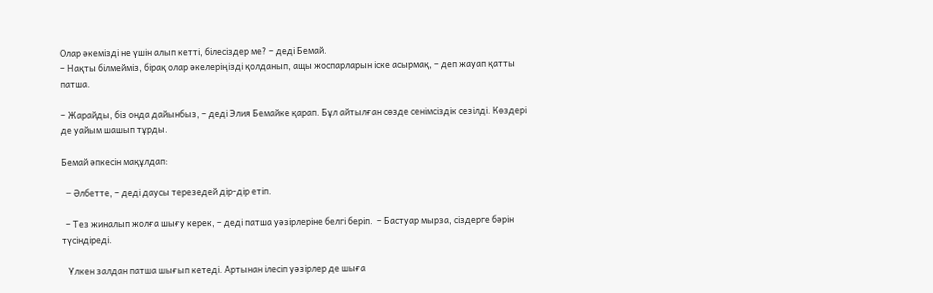Олар əкемізді не үшін алып кетті, білесіздер ме? – деді Бемай.
– Нақты білмейміз, бірақ олар əкелеріңізді қолданып, ащы жоспарларын іске асырмақ, – деп жауап қатты патша.

– Жарайды, біз онда дайынбыз, – деді Элия Бемайке қарап. Бұл айтылған сөзде сенімсіздік сезілді. Көздері де уайым шашып тұрды.

Бемай əпкесін мақұлдап:

  – Əлбетте, – деді даусы терезедей дір-дір етіп.

  – Тез жиналып жолға шығу керек, – деді патша уəзірлеріне белгі беріп.  – Бастуар мырза, сіздерге бəрін түсіндіреді.

   Үлкен залдан патша шығып кетеді. Артынан ілесіп уəзірлер де шыға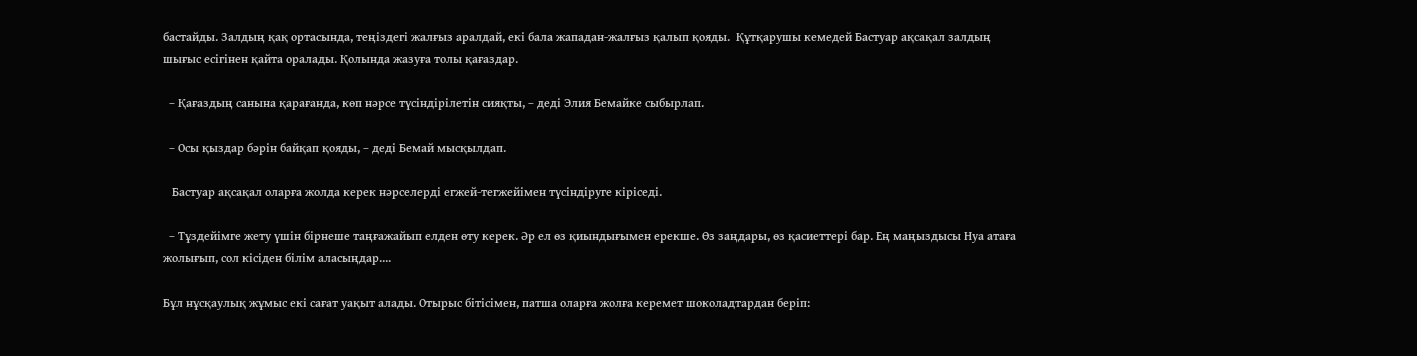бастайды. Залдың қақ ортасында, теңіздегі жалғыз аралдай, екі бала жападан-жалғыз қалып қояды.  Құтқарушы кемедей Бастуар ақсақал залдың шығыс есігінен қайта оралады. Қолында жазуға толы қағаздар.

  – Қағаздың санына қарағанда, көп нəрсе түсіндірілетін сияқты, – деді Элия Бемайке сыбырлап.

  – Осы қыздар бəрін байқап қояды, – деді Бемай мысқылдап.

   Бастуар ақсақал оларға жолда керек нəрселерді егжей-тегжейімен түсіндіруге кіріседі.

  – Тұздейімге жету үшін бірнеше таңғажайып елден өту керек. Əр ел өз қиындығымен ерекше. Өз заңдары, өз қасиеттері бар. Ең маңыздысы Нуа атаға жолығып, сол кісіден білім аласыңдар....

Бұл нұсқаулық жұмыс екі сағат уақыт алады. Отырыс бітісімен, патша оларға жолға керемет шоколадтардан беріп: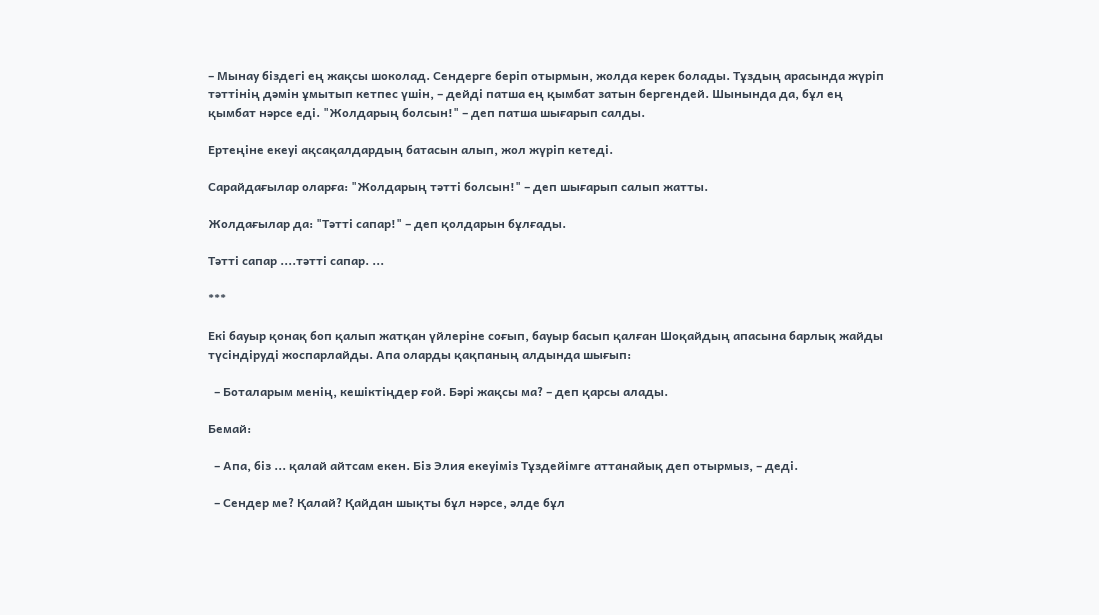– Мынау біздегі ең жақсы шоколад. Сендерге беріп отырмын, жолда керек болады. Тұздың арасында жүріп тəттінің дəмін ұмытып кетпес үшін, – дейді патша ең қымбат затын бергендей. Шынында да, бұл ең қымбат нəрсе еді. "Жолдарың болсын!" – деп патша шығарып салды.

Ертеңіне екеуі ақсақалдардың батасын алып, жол жүріп кетеді.

Сарайдағылар оларға: "Жолдарың тəтті болсын!" – деп шығарып салып жатты.

Жолдағылар да: "Тəтті сапар!" – деп қолдарын бұлғады.

Тəтті сапар ....тəтті сапар. ...

***

Екі бауыр қонақ боп қалып жатқан үйлеріне соғып, бауыр басып қалған Шоқайдың апасына барлық жайды түсіндіруді жоспарлайды. Апа оларды қақпаның алдында шығып:

  – Боталарым менің, кешіктіңдер ғой. Бəрі жақсы ма? – деп қарсы алады.

Бемай:

  – Апа, біз ... қалай айтсам екен. Біз Элия екеуіміз Тұздейімге аттанайық деп отырмыз, – деді.

  – Сендер ме? Қалай? Қайдан шықты бұл нəрсе, əлде бұл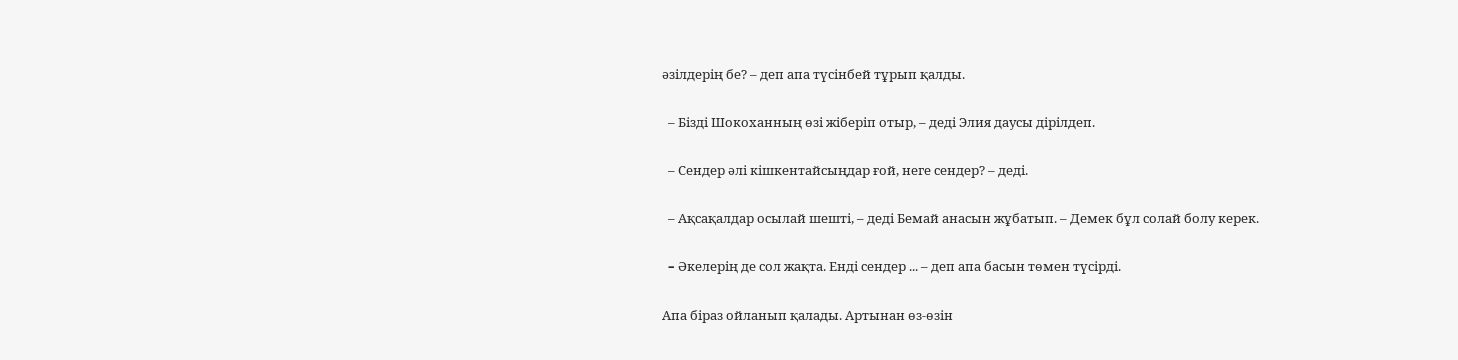əзілдерің бе? – деп апа түсінбей тұрып қалды.

  – Бізді Шокоханның өзі жіберіп отыр, – деді Элия даусы дірілдеп.

  – Сендер əлі кішкентайсыңдар ғой, неге сендер? – деді.

  – Ақсақалдар осылай шешті, – деді Бемай анасын жұбатып. – Демек бұл солай болу керек.

  – Əкелерің де сол жақта. Енді сендер ... – деп апа басын төмен түсірді.

Апа біраз ойланып қалады. Артынан өз-өзін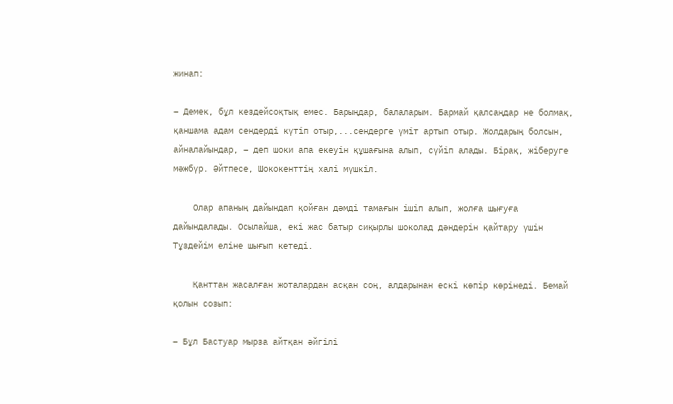жинап:

– Демек, бұл кездейсоқтық емес. Барыңдар, балаларым. Бармай қалсаңдар не болмақ, қаншама адам сендерді күтіп отыр,...сендерге үміт артып отыр. Жолдарың болсын, айналайындар, – деп шоки апа екеуін құшағына алып, сүйіп алады. Бірақ, жіберуге мәжбүр. Әйтпесе, Шококенттің халі мүшкіл.

    Олар апаның дайындап қойған дəмді тамағын ішіп алып, жолға шығуға дайындалады. Осылайша, екі жас батыр сиқырлы шоколад дəндерін қайтару үшін Тұздейім еліне шығып кетеді.

    Қанттан жасалған жоталардан асқан соң, алдарынан ескі көпір көрінеді. Бемай қолын созып:

– Бұл Бастуар мырза айтқан əйгілі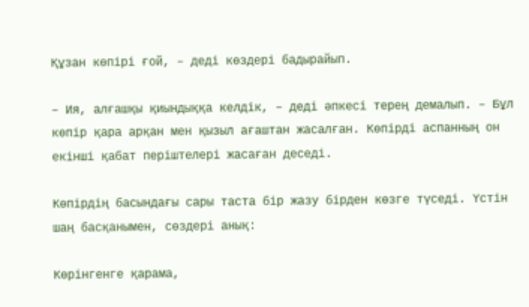Құзан көпірі ғой, – деді көздері бадырайып.

– Ия, алғашқы қиындыққа келдік, – деді əпкесі терең демалып. – Бұл көпір қара арқан мен қызыл ағаштан жасалған. Көпірді аспанның он екінші қабат періштелері жасаған деседі.

Көпірдің басындағы сары таста бір жазу бірден көзге түседі. Үстін шаң басқанымен, сөздері анық:

Көрінгенге қарама,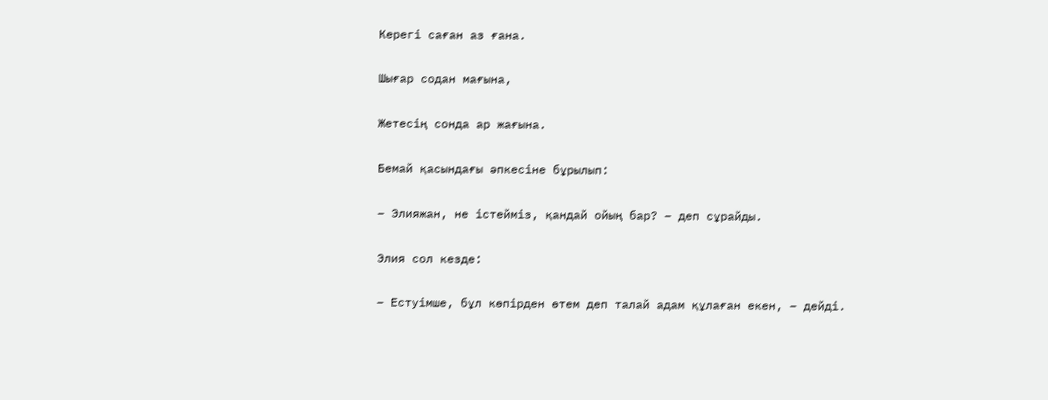Керегі саған аз ғана.

Шығар содан мағына,

Жетесің сонда ар жағына.

Бемай қасындағы әпкесіне бұрылып:

– Элияжан, не істейміз, қандай ойың бар? – деп сұрайды.

Элия сол кезде:

– Естуімше, бұл көпірден өтем деп талай адам құлаған екен, – дейді.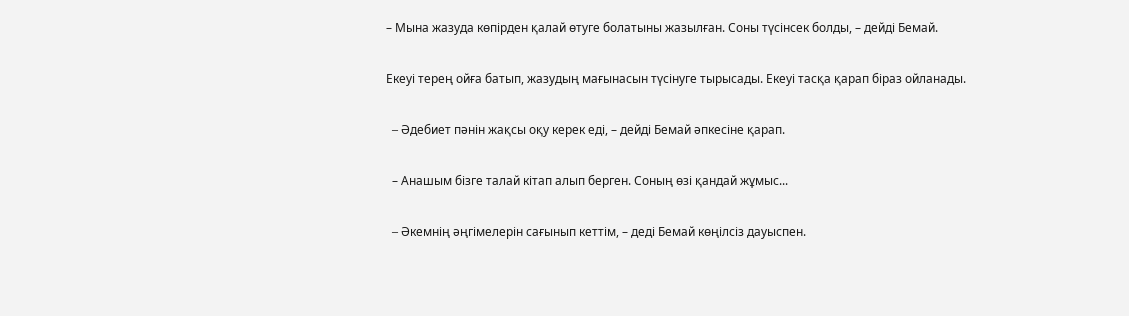– Мына жазуда көпірден қалай өтуге болатыны жазылған. Соны түсінсек болды, – дейді Бемай.

Екеуі терең ойға батып, жазудың мағынасын түсінуге тырысады. Екеуі тасқа қарап біраз ойланады.

  – Əдебиет пəнін жақсы оқу керек еді, – дейді Бемай əпкесіне қарап.

  – Анашым бізге талай кітап алып берген. Соның өзі қандай жұмыс...

  – Əкемнің əңгімелерін сағынып кеттім, – деді Бемай көңілсіз дауыспен.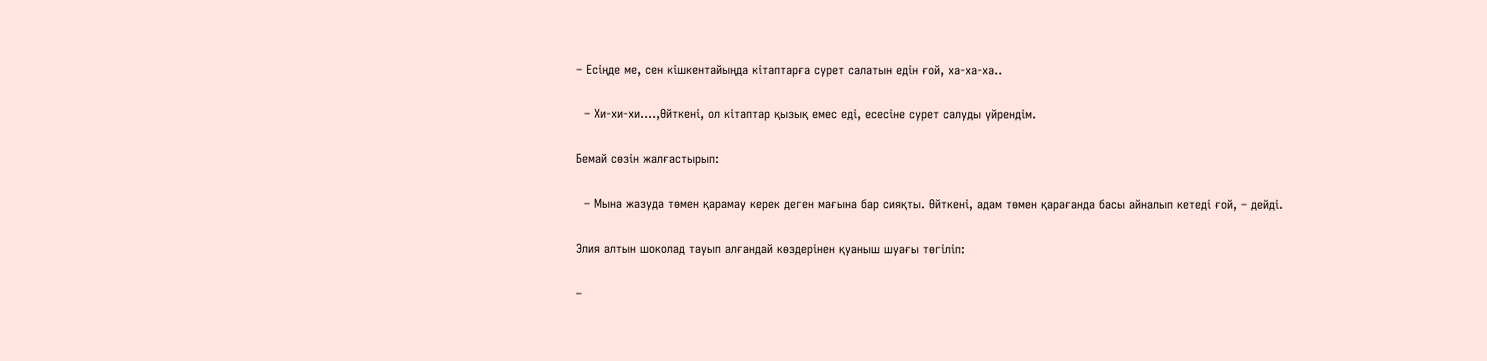– Есіңде ме, сен кішкентайыңда кітаптарға сурет салатын едін ғой, ха-ха-ха..

  – Хи-хи-хи....,Өйткені, ол кітаптар қызық емес еді, есесіне сурет салуды үйрендім.

Бемай сөзін жалғастырып:

  – Мына жазуда төмен қарамау керек деген мағына бар сияқты. Өйткені, адам төмен қарағанда басы айналып кетеді ғой, – дейді.

Элия алтын шоколад тауып алғандай көздерінен қуаныш шуағы төгіліп:

–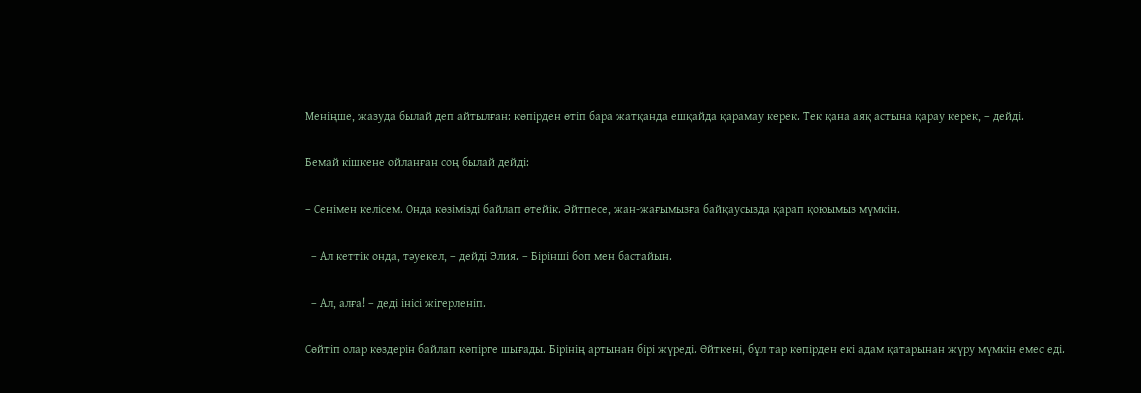Меніңше, жазуда былай деп айтылған: көпірден өтіп бара жатқанда ешқайда қарамау керек. Тек қана аяқ астына қарау керек, – дейді.

Бемай кішкене ойланған соң былай дейді:

– Сенімен келісем. Онда көзімізді байлап өтейік. Əйтпесе, жан-жағымызға байқаусызда қарап қоюымыз мүмкін.

  – Ал кеттік онда, тəуекел, – дейді Элия. – Бірінші боп мен бастайын.

  – Ал, алға! – деді інісі жігерленіп.

Сөйтіп олар көздерін байлап көпірге шығады. Бірінің артынан бірі жүреді. Өйткені, бұл тар көпірден екі адам қатарынан жүру мүмкін емес еді.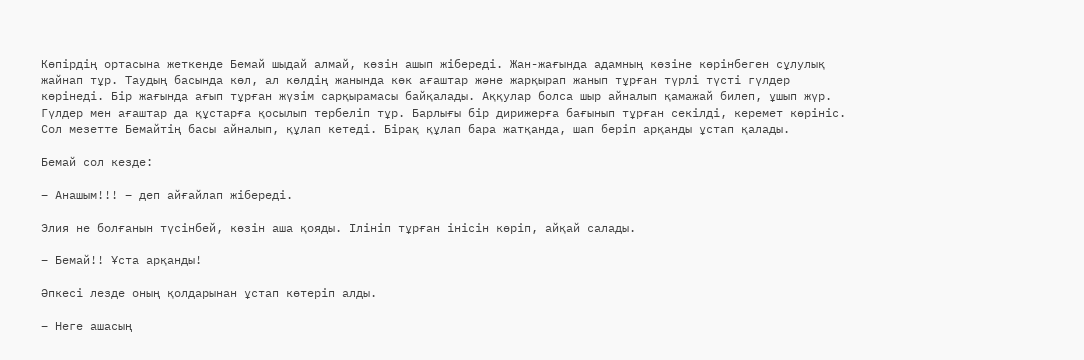Көпірдің ортасына жеткенде Бемай шыдай алмай, көзін ашып жібереді. Жан-жағында адамның көзіне көрінбеген сұлулық жайнап тұр. Таудың басында көл, ал көлдің жанында көк ағаштар жəне жарқырап жанып тұрған түрлі түсті гүлдер көрінеді. Бір жағында ағып тұрған жүзім сарқырамасы байқалады. Аққулар болса шыр айналып қамажай билеп, ұшып жүр. Гүлдер мен ағаштар да құстарға қосылып тербеліп тұр. Барлығы бір дирижерға бағынып тұрған секілді, керемет көрініс. Сол мезетте Бемайтің басы айналып, құлап кетеді. Бірақ құлап бара жатқанда, шап беріп арқанды ұстап қалады.

Бемай сол кезде:

– Анашым!!! – деп айғайлап жібереді.

Элия не болғанын түсінбей, көзін аша қояды. Ілініп тұрған інісін көріп, айқай салады.

– Бемай!! Ұста арқанды!

Әпкесі лезде оның қолдарынан ұстап көтеріп алды.

– Неге ашасың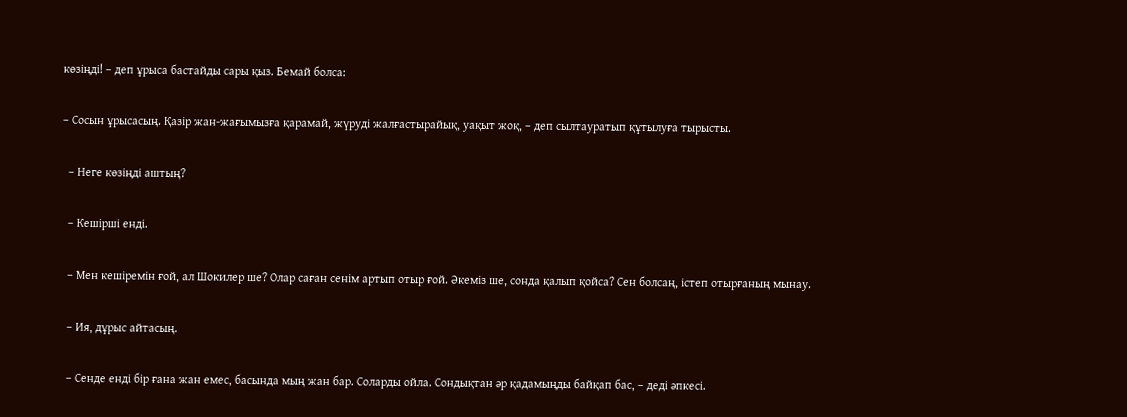көзіңді! – деп ұрыса бастайды сары қыз. Бемай болса:

– Сосын ұрысасың. Қазір жан-жағымызға қарамай, жүруді жалғастырайық, уақыт жоқ, – деп сылтауратып құтылуға тырысты.

  – Неге көзіңді аштың?

  – Кешірші енді.

  – Мен кешіремін ғой, ал Шокилер ше? Олар саған сенім артып отыр ғой. Əкеміз ше, сонда қалып қойса? Сен болсаң, істеп отырғаның мынау.

  – Ия, дұрыс айтасың.

  – Сенде енді бір ғана жан емес, басында мың жан бар. Соларды ойла. Сондықтан əр қадамыңды байқап бас, – деді əпкесі.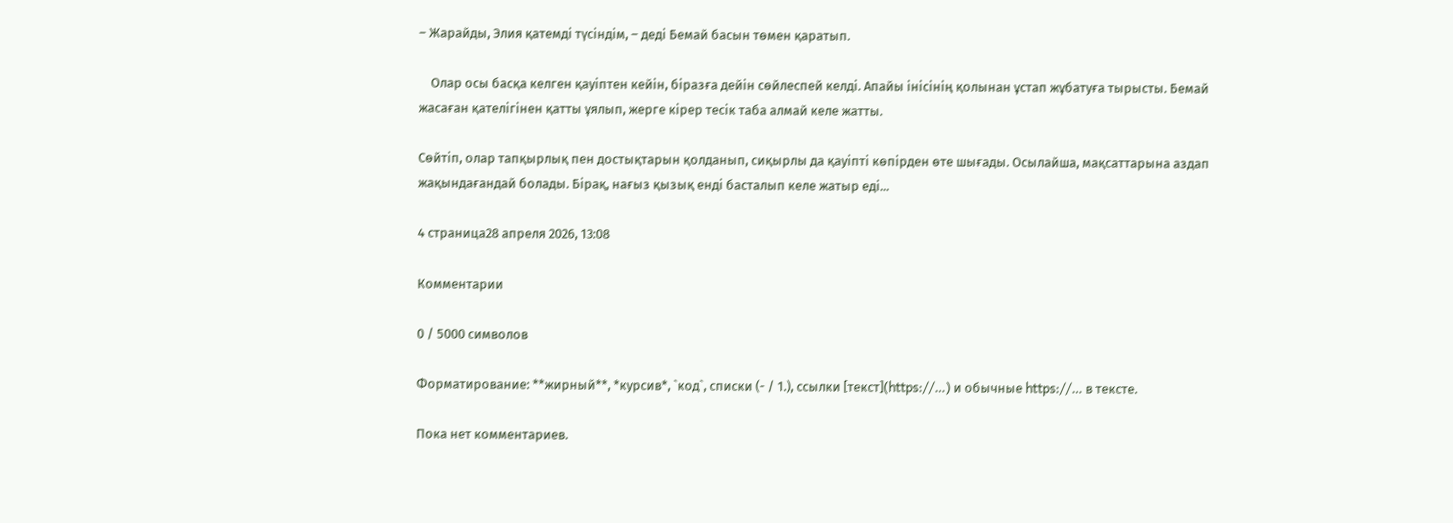– Жарайды, Элия қатемді түсіндім, – деді Бемай басын төмен қаратып.

    Олар осы басқа келген қауіптен кейін, біразға дейін сөйлеспей келді. Апайы інісінің қолынан ұстап жұбатуға тырысты. Бемай жасаған қателігінен қатты ұялып, жерге кірер тесік таба алмай келе жатты.

Сөйтіп, олар тапқырлық пен достықтарын қолданып, сиқырлы да қауіпті көпірден өте шығады. Осылайша, мақсаттарына аздап жақындағандай болады. Бірақ, нағыз қызық енді басталып келе жатыр еді...

4 страница28 апреля 2026, 13:08

Комментарии

0 / 5000 символов

Форматирование: **жирный**, *курсив*, `код`, списки (- / 1.), ссылки [текст](https://…) и обычные https://… в тексте.

Пока нет комментариев.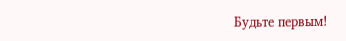Будьте первым!